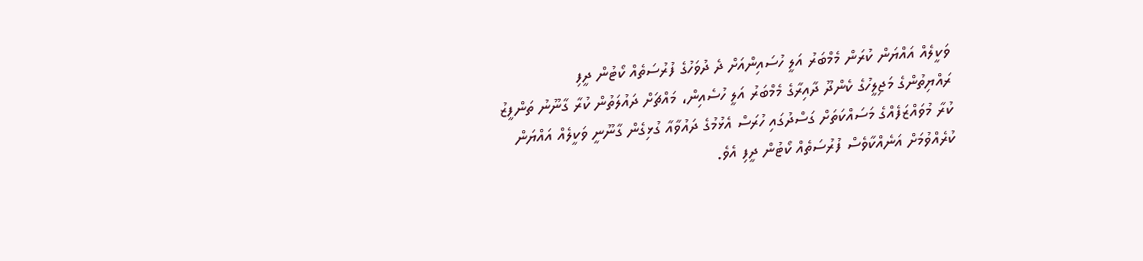ވަކީލެއް އައްޔަން ކުރަން މެމްބަރު އަލީ ހުސައިންއަށް ދެ ދުވަހުގެ ފުރުސަތެއް ކޯޓުން ދީފި
ރައްޔިތުންގެ މަޖިލީހުގެ ކެންދޫ ދާއިރާގެ މެމްބަރު އަލީ ހުސެއިން، މައްޗަށް ދައުލަތުން ކުރާ ގާނޫނު ތަންފީޒު ކުރާ މުވައްޒަފެއްގެ މަސައްކަތަށް ގަސްދުގައި ހުރަސް އެޅުމުގެ ދައުވާއާ ގުޅިގެން ގާނޫނީ ވަކީލެއް އައްޔަން ކުރެއްވުމަށް އަނެއްކާވެސް ފުރުސަތެއް ކޯޓުން ދީފި އެވެ.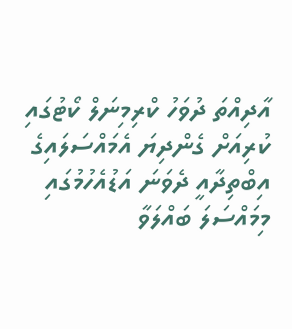އާދިއްތަ ދުވަހު ކްރިމިނަލް ކޯޓުގައި ކުރިއަށް ގެންދިޔަ އެމައްސަލައިގެ އިބްތިދާއީ ދެވަނަ އަޑުއެހުމުގައި  މިމައްސަލަ ބައްލަވާ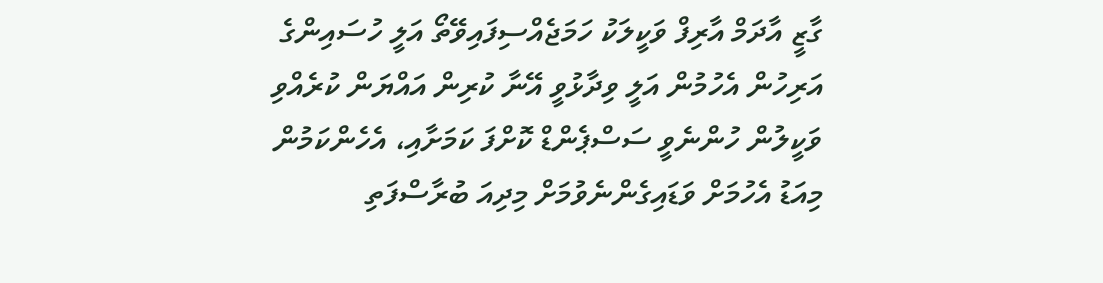ގާޒީ އާދަމް އާރިފް ވަކީލަކު ހަމަޖެއްސިފައިވޭތޯ އަލީ ހުސައިންގެ އަރިހުން އެހުމުން އަލީ ވިދާޅުވީ އޭނާ ކުރިން އައްޔަން ކުރެއްވި ވަކީލުން ހުންނެވީ ސަސްޕެންޑް ކޮށްފަ ކަމަށާއި، އެހެންކަމުން މިއަޑު އެހުމަށް ވަޑައިގެންނެވުމަށް މިދިއަ ބުރާސްފަތި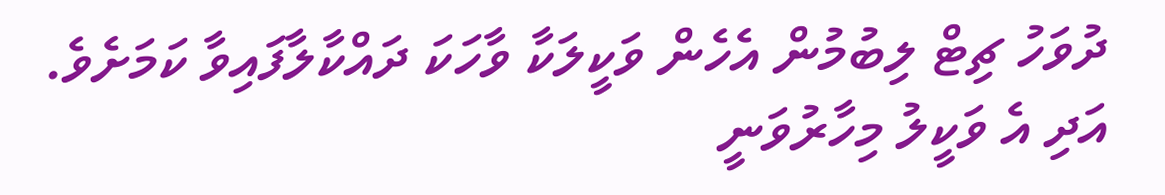ދުވަހު ޗިޓް ލިބުމުން އެހެން ވަކީލަކާ ވާހަކަ ދައްކާލާފައިވާ ކަމަށެވެ. އަދި އެ ވަކީލު މިހާރުވަނީ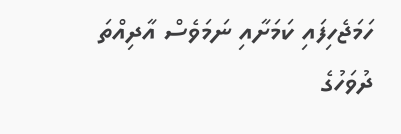ހަމަޖެހިފައި ކަމަށާއި ނަމަވެސް އާދިއްތަ ދުވަހުގެ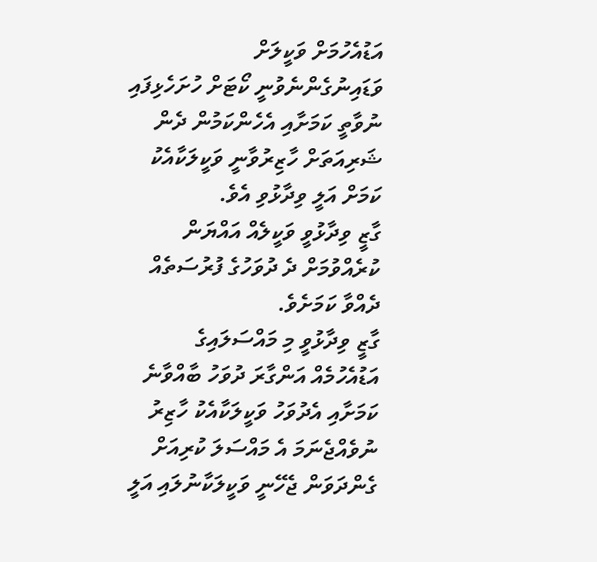އަޑުއެހުމަށް ވަކީލަށް ވަޑައިނުގެންނެވުނީ ކޯޓަށް ހުށަހެޅިފައި ނުވާތީ ކަމަށާއި އެހެންކަމުން ދެން ޝަރިއަތަށް ހާޒިރުވާނީ ވަކީލަކާއެކު ކަމަށް އަލީ ވިދާޅުވި އެވެ.
ގާޒީ ވިދާޅުވީ ވަކީލެއް އައްޔަން ކުރެއްވުމަށް ދެ ދުވަހުގެ ފުރުސަތެއް ދެއްވާ ކަމަށެވެ.
ގާޒީ ވިދާޅުވީ މި މައްސަލައިގެ އަޑުއެހުމެއް އަންގާރަ ދުވަހު ބާއްވާނެ ކަމަށާއި އެދުވަހު ވަކީލަކާއެކު ހާޒިރު ނުވެއްޖެނަމަ އެ މައްސަލަ ކުރިއަށް ގެންދަވަން ޖެހޭނީ ވަކީލަކާނުލައި އަލީ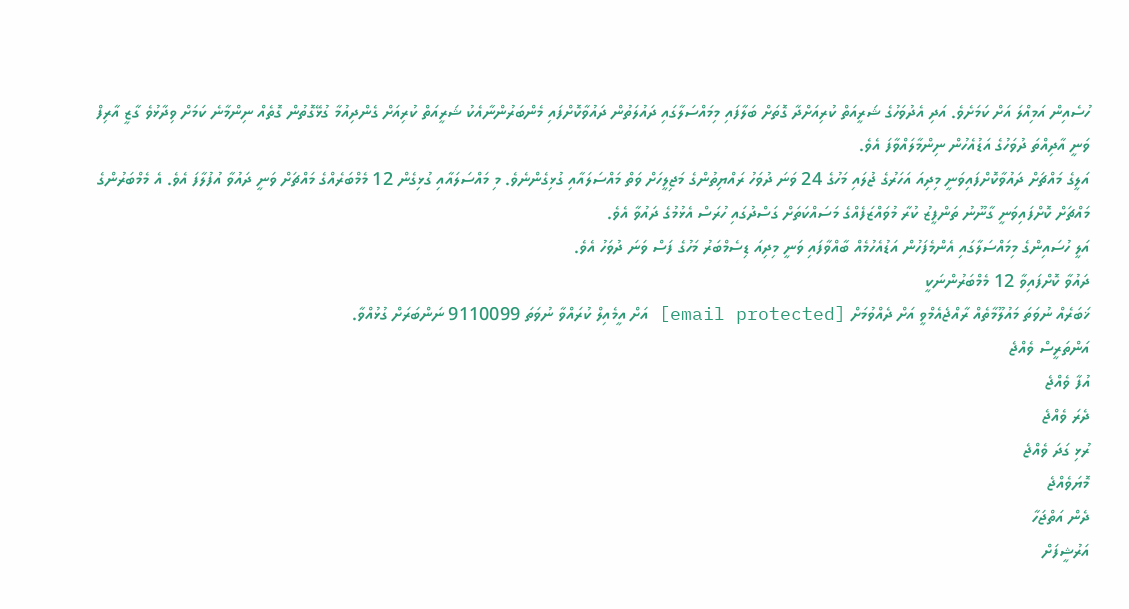ހުސެއިން އަމިއްލަ އަށް ކަމަށެވެ. އަދި އެދުވަހުގެ ޝަރީއަތް ކުރިއަށްދާ ގޮތަށް ބަލާފައި މިމައްސަލާގައި ދައުލަތުން ދައުވާކޮށްފައި މެންބަރުންނާއެކު ޝަރީއަތް ކުރިއަށް ގެންދިއުމާ ގުޅޭގޮތުން ގޮތެއް ނިންމާނެ ކަމަށް ވިދާޅުވެ ގާޒީ އާރިފް ވަނީ އާދިއްތަ ދުވަހުގެ އަޑުއެހުން ނިންމާލައްވާފަ އެވެ.
އަލީގެ މައްޗަށް ދައުވާކޮށްފައިވަނީ މިދިއަ އަހަރުގެ ޖުލައި މަހުގެ 24 ވަނަ ދުވަހު ރައްޔިތުންގެ މަޖިލީހަށް ވަތް މައްސަލައާއި ގުޅިގެންނެވެ. މި މައްސަލައާއި ގުޅިގެން 12 މެމްބަރެއްގެ މައްޗަށް ވަނީ ދައުވާ އުފުލާފަ އެވެ. އެ މެމްބަރުންގެ މައްޗަށް ކޮށްފައިވަނީ ގާނޫނު ތަންފީޒު ކުރާ މުވައްޒަފެއްގެ މަސައްކަތަށް ގަސްދުގައި ހުރަސް އެޅުމުގެ ދައުވާ އެވެ.
އަލީ ހުސައިންގެ މިމައްސަލާގައި އެންމެފަހުން އަޑުއެހުމެއް ބާއްވާފައި ވަނީ މިދިއަ ޑިސެމްބަރު މަހުގެ ފަސް ވަނަ ދުވަހު އެވެ.
ދައުވާ ކޮށްފައިވާ 12 މެމްބަރުންނަކީ
ޚަބަރެއް ނުވަތަ މައުލޫމާތެއް ރާއްޖެއެމްވީ އަށް ދެއްވުމަށް [email protected] އަށް އީމެއިލް ކުރައްވާ ނުވަތަ 9110099 ނަންބަރަށް ގުޅުއްވާ.
އަންތަރީސް ވެއްޖެ
އުފާ ވެއްޖެ
ދެރަ ވެއްޖެ
ރުޅި ގަދަ ވެއްޖެ
މޮޔަވެއްޖެ
ދެން އަތްޖަހާ
އަރުޝީފަށް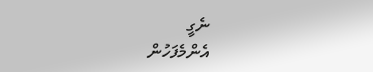ނެގީ
އެންމެފަހުން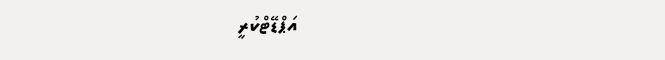އަޕްޑޭޓްކުރީ